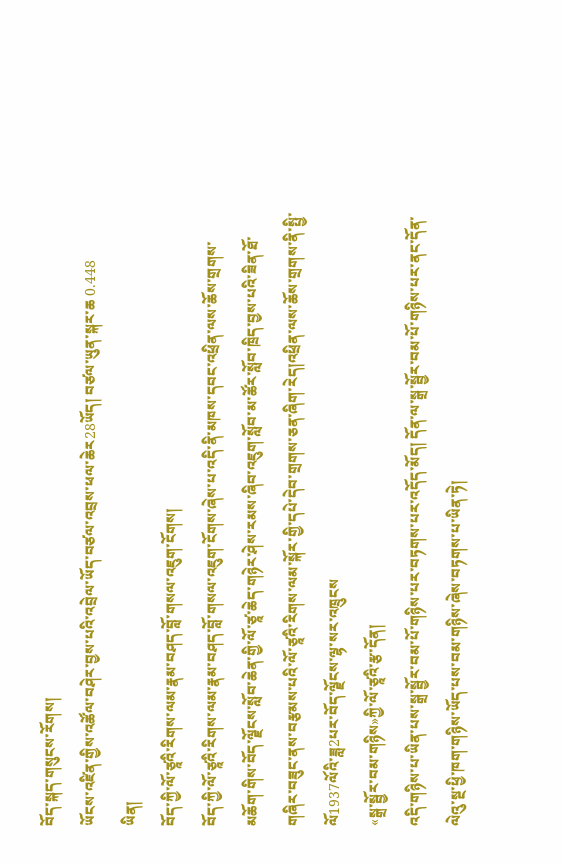བོད་སྐད་གསུངས་རོགས།
ཡོངས་འཛིན་གྱིས་འཚོལ་བཤེར་བྱས་པའི་འབྲེལ་ཡོད་བཙལ་འབྲས་ཕལ་ཆེར28ཡོད། བཙལ་ཡུན་སྐར་ཆ 0.448
ཡིན།
བོད་ཀྱི་ལོ་ཙཱའི་རིགས་ལམ་རྣམ་བཤད་བློ་གསལ་འཇུག་ངོགས།
བོད་ཀྱི་ལོ་ཙཱའི་རིགས་ལམ་རྣམ་བཤད་བློ་གསལ་འཇུག་ངོགས་ཞེས་པ་འདི་ནི་མཁས་དབང་འཕྲིན་ལས་ཆོས་གྲགས་མཆོག་གིས་བོད་ལྗོངས་སློབ་ཆེན་གྱི་ལོ་ཙཱ་ཆེད་གཉེར་ཤེས་རམས་ཞིབ་འཇུག་སློབ་མ་ཚོར་སློབ་ཁྲིད་བྱས་པའི་ཟིན་ཐོ་གཞིར་བཟུང་ནས་བརྩམས་པའི་ལོ་ཙཱའི་རིགས་ལམ་སྐོར་གྱི་དཔེ་དེབ་གྲགས་ཅན་ཞིག་རེད།འཕྲིན་ལས་ཆོས་གྲགས་ནི་སྤྱི་ལོ1937ལོའི་ཟླ2པར་བོད་ལྗོངས་ལྷ་སར་འཁྲུངས
«སྒྲ་སྦྱོར་བམ་གཉིས»ཀྱི་ལོ་ཙཱའི་རྩ་དོན།
འདི་གཉིས་པ་ཡིན་པས་སྒྲ་སྦྱོར་བམ་པོ་གཉིས་པར་བཏགས་པར་འདོད་མོད། དོན་ལ་སྒྲ་སྦྱོར་བམ་པོ་གཉིས་པར་ནང་དོན་ལེའུ་སྔ་ཕྱི་ཁག་གཉིས་ཡོད་པས་བམ་གཉིས་ཞེས་བཏགས་པ་ཡིན་ཏེ།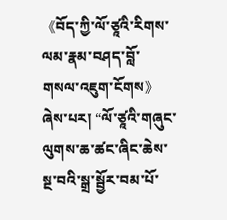《བོད་ཀྱི་ལོ་ཙཱའི་རིགས་ལམ་རྣམ་བཤད་བློ་གསལ་འཇུག་ངོགས》ཞེས་པར། “ལོ་ཙཱའི་གཞུང་ལུགས་ཆ་ཚང་ཞིང་ཆེས་སྔ་བའི་སྒྲ་སྦྱོར་བམ་པོ་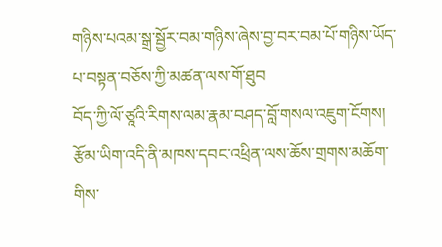གཉིས་པའམ་སྒྲ་སྦྱོར་བམ་གཉིས་ཞེས་བྱ་བར་བམ་པོ་གཉིས་ཡོད་པ་བསྟན་བཅོས་ཀྱི་མཚན་ལས་གོ་ཐུབ
བོད་ཀྱི་ལོ་ཙཱའི་རིགས་ལམ་རྣམ་བཤད་བློ་གསལ་འཇུག་ངོགས།
རྩོམ་ཡིག་འདི་ནི་མཁས་དབང་འཕྲིན་ལས་ཆོས་གྲགས་མཆོག་གིས་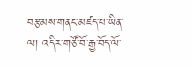བརྩམས་གནང་མཛད་པ་ཡིན་ལ། འདིར་གཙོ་བོ་རྒྱ་བོད་ལོ་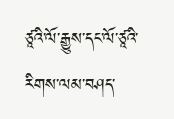ཙཱའི་ལོ་རྒྱུས་དང་ལོ་ཙཱའི་རིགས་ལམ་བཤད་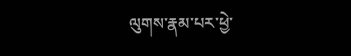ལུགས་རྣམ་པར་ཕྱེ་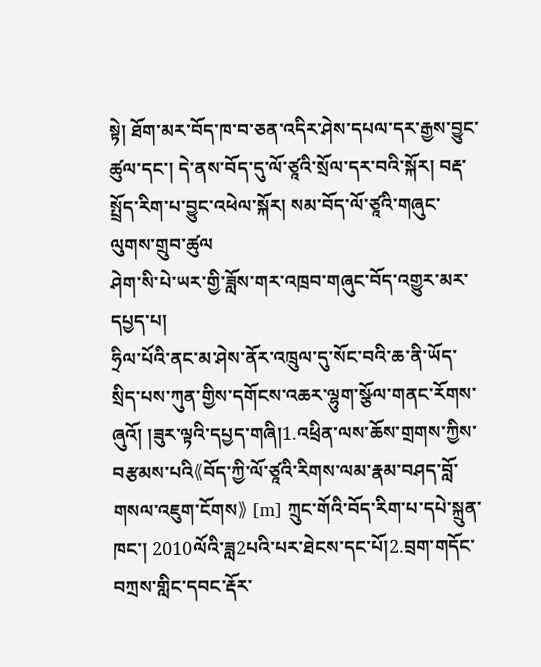སྟེ། ཐོག་མར་བོད་ཁ་བ་ཅན་འདིར་ཤེས་དཔལ་དར་རྒྱས་བྱུང་ཚུལ་དང་། དེ་ནས་བོད་དུ་ལོ་ཙཱའི་སྲོལ་དར་བའི་སྐོར། བརྡ་སྤྲོད་རིག་པ་བྱུང་འཕེལ་སྐོར། སམ་བོད་ལོ་ཙཱའི་གཞུང་ལུགས་གྲུབ་ཚུལ
ཤེག་སི་པེ་ཡར་གྱི་ཟློས་གར་འཁྲབ་གཞུང་བོད་འགྱུར་མར་དཔྱད་པ།
ཧྲིལ་པོའི་ནང་མ་ཤེས་ནོར་འཁྲུལ་དུ་སོང་བའི་ཆ་ནི་ཡོད་སྲིད་པས་ཀུན་གྱིས་དགོངས་འཆར་ལྷུག་སྩོལ་གནང་རོགས་ཞུའོ། །ཟུར་ལྟའི་དཔྱད་གཞི།1.འཕྲིན་ལས་ཆོས་གྲགས་ཀྱིས་བརྩམས་པའི《བོད་ཀྱི་ལོ་ཙཱའི་རིགས་ལམ་རྣམ་བཤད་བློ་གསལ་འཇུག་ངོགས》 [m] ཀྲུང་གོའི་བོད་རིག་པ་དཔེ་སྐྲུན་ཁང་། 2010ལོའི་ཟླ2པའི་པར་ཐེངས་དང་པོ།2.བྲག་གདོང་བཀྲས་གླིང་དབང་རྡོར་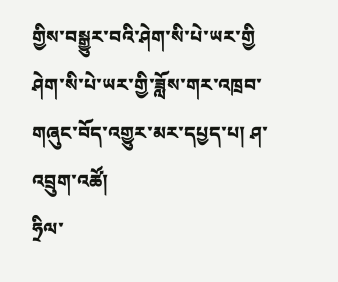གྱིས་བསྒྱུར་བའི་ཤེག་སི་པེ་ཡར་གྱི
ཤེག་སི་པེ་ཡར་གྱི་ཟློས་གར་འཁྲབ་གཞུང་བོད་འགྱུར་མར་དཔྱད་པ། ཤ་འབྲུག་འཚོ།
ཧྲིལ་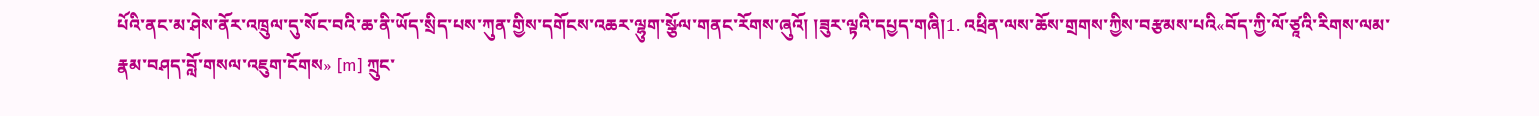པོའི་ནང་མ་ཤེས་ནོར་འཁྲུལ་དུ་སོང་བའི་ཆ་ནི་ཡོད་སྲིད་པས་ཀུན་གྱིས་དགོངས་འཆར་ལྷུག་སྩོལ་གནང་རོགས་ཞུའོ། །ཟུར་ལྟའི་དཔྱད་གཞི།1. འཕྲིན་ལས་ཆོས་གྲགས་ཀྱིས་བརྩམས་པའི«བོད་ཀྱི་ལོ་ཙཱའི་རིགས་ལམ་རྣམ་བཤད་བློ་གསལ་འཇུག་ངོགས» [m] ཀྲུང་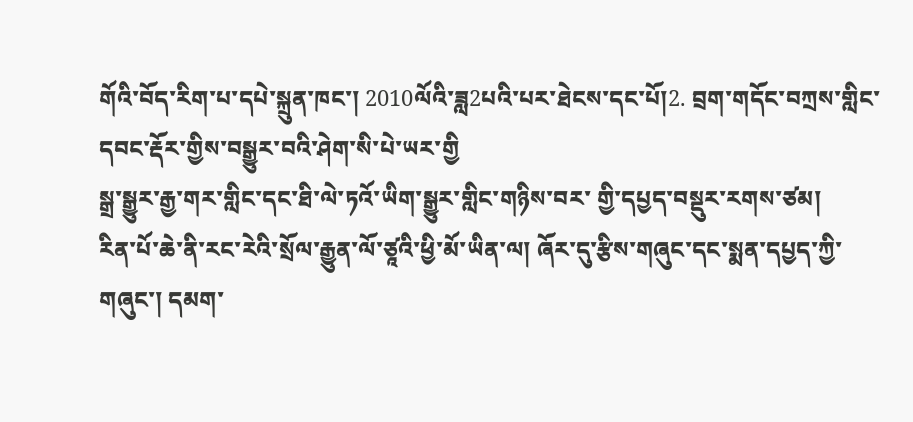གོའི་བོད་རིག་པ་དཔེ་སྐྲུན་ཁང་། 2010ལོའི་ཟླ2པའི་པར་ཐེངས་དང་པོ།2. བྲག་གདོང་བཀྲས་གླིང་དབང་རྡོར་གྱིས་བསྒྱུར་བའི་ཤེག་སི་པེ་ཡར་གྱི
སྒྲ་སྒྱུར་རྒྱ་གར་གླིང་དང་ཐི་ལེ་ཏའོ་ཡིག་སྒྱུར་གླིང་གཉིས་བར་ གྱི་དཔྱད་བསྡུར་རགས་ཙམ།
རིན་པོ་ཆེ་ནི་རང་རེའི་སྲོལ་རྒྱུན་ལོ་ཙཱའི་ཕྱི་མོ་ཡིན་ལ། ཞོར་དུ་རྩིས་གཞུང་དང་སྨན་དཔྱད་ཀྱི་གཞུང་། དམག་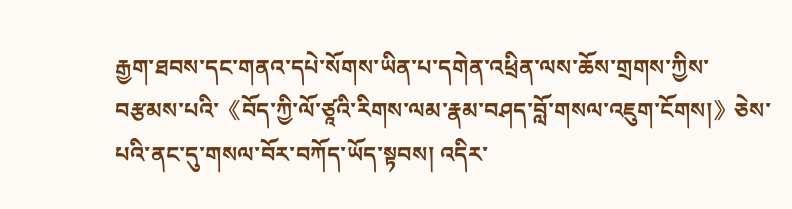རྒྱག་ཐབས་དང་གནའ་དཔེ་སོགས་ཡིན་པ་དགེན་འཕྲིན་ལས་ཆོས་གྲགས་ཀྱིས་བརྩམས་པའི་《བོད་ཀྱི་ལོ་ཙཱའི་རིགས་ལམ་རྣམ་བཤད་བློ་གསལ་འཇུག་ངོགས།》ཅེས་པའི་ནང་དུ་གསལ་བོར་བཀོད་ཡོད་སྟབས། འདིར་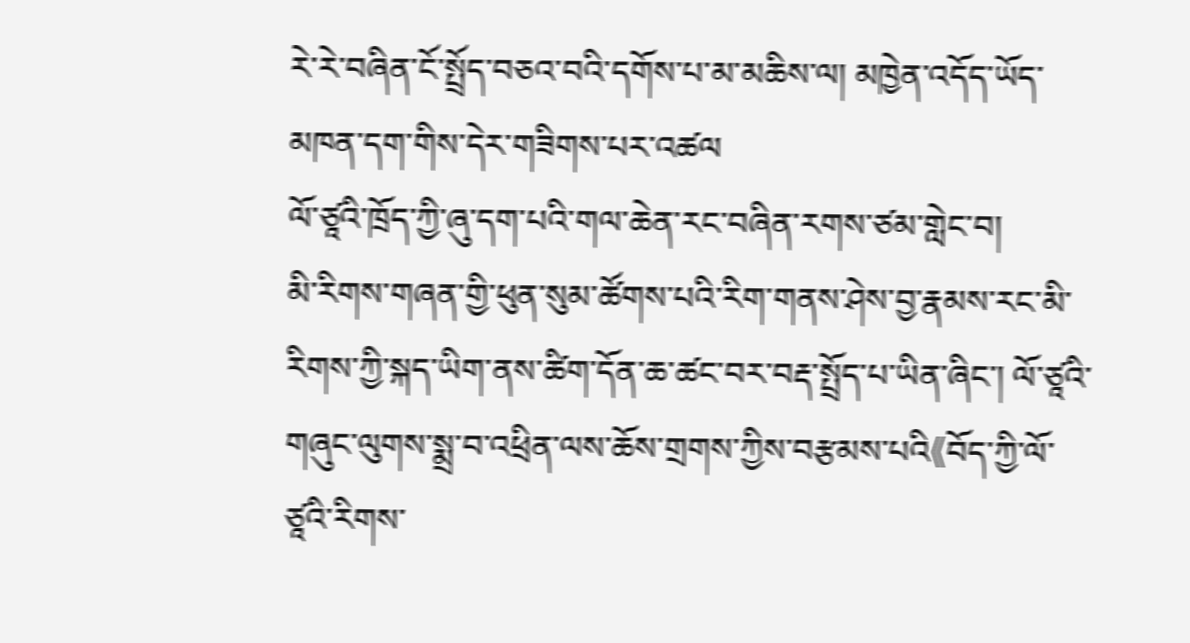རེ་རེ་བཞིན་ངོ་སྤྲོད་བཅའ་བའི་དགོས་པ་མ་མཆིས་ལ། མཁྱེན་འདོད་ཡོད་མཁན་དག་གིས་དེར་གཟིགས་པར་འཚལ
ལོ་ཙཱའི་ཁྲོད་ཀྱི་ཞུ་དག་པའི་གལ་ཆེན་རང་བཞིན་རགས་ཙམ་གླེང་བ།
མི་རིགས་གཞན་གྱི་ཕུན་སུམ་ཚོགས་པའི་རིག་གནས་ཤེས་བྱ་རྣམས་རང་མི་རིགས་ཀྱི་སྐད་ཡིག་ནས་ཚིག་དོན་ཆ་ཚང་བར་བརྡ་སྤྲོད་པ་ཡིན་ཞིང་། ལོ་ཙཱའི་གཞུང་ལུགས་སྨྲ་བ་འཕྲིན་ལས་ཆོས་གྲགས་ཀྱིས་བརྩམས་པའི《བོད་ཀྱི་ལོ་ཙཱའི་རིགས་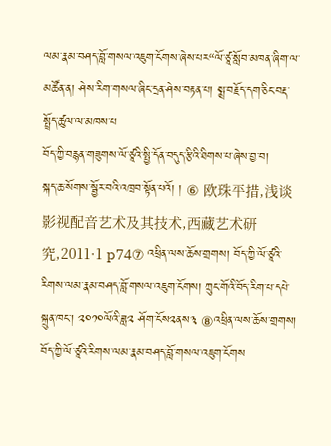ལམ་རྣམ་བཤད་བློ་གསལ་འཇུག་ངོགས་ཞེས་པར“ལོ་ཙཱ་སློབ་མཁན་ཞིག་ལ་མཚོན་ན། ཤེས་རིག་གསལ་ཞིང་དྲན་ཤེས་བརྟན་པ། སྨྲ་བརྗོད་དག་ཅིང་བརྡ་སྤྲོད་ཚུལ་ལ་མཁས་པ
བོད་ཀྱི་བརྙན་གཟུགས་ལོ་ཙཱའི་སྤྱི་དོན་བདུད་རྩིའི་ཐིགས་པ་ཞེས་བྱ་བ།
སྐད་ཆ་སོགས་སྦྱོར་བའི་འཁྲབ་སྟོན་པའོ། ། ⑥ 欧珠平措,浅谈影视配音艺术及其技术,西藏艺术研究,2011·1 p74⑦ འཕྲིན་ལས་ཆོས་གྲགས། བོད་ཀྱི་ལོ་ཙཱའི་རིགས་ལམ་རྣམ་བཤད་བློ་གསལ་འཇུག་ངོགས། ཀྲུང་གོའི་བོད་རིག་པ་དཔེ་སྐྲུན་ཁང་། ༢༠༡༠ལོའི་ཟླ༢ ཤོག་ངོས༢ནས༣ ⑧འཕྲིན་ལས་ཆོས་གྲགས། བོད་ཀྱི་ལོ་ཙཱའི་རིགས་ལམ་རྣམ་བཤད་བློ་གསལ་འཇུག་ངོགས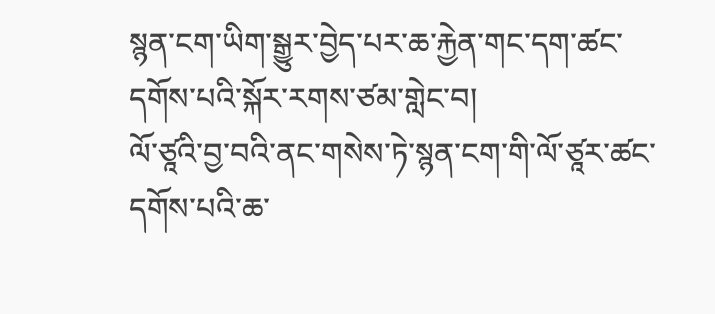སྙན་ངག་ཡིག་སྒྱུར་བྱེད་པར་ཆ་རྐྱེན་གང་དག་ཚང་དགོས་པའི་སྐོར་རགས་ཙམ་གླེང་བ།
ལོ་ཙཱའི་བྱ་བའི་ནང་གསེས་ཏེ་སྙན་ངག་གི་ལོ་ཙཱར་ཚང་དགོས་པའི་ཆ་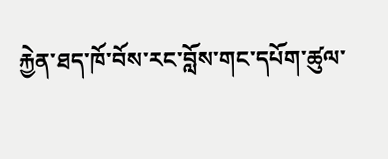རྐྱེན་ཐད་ཁོ་བོས་རང་བློས་གང་དཔོག་ཚུལ་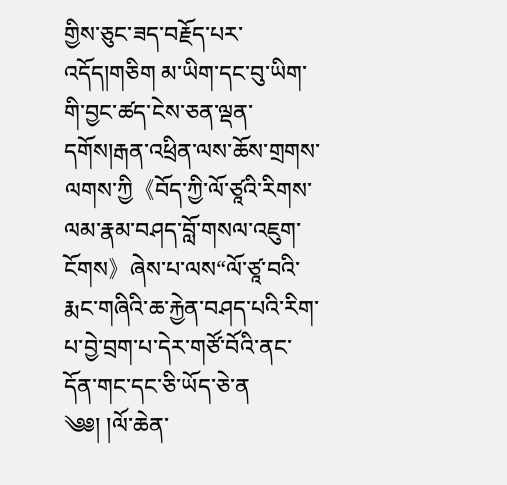གྱིས་ཅུང་ཟད་བརྗོད་པར་འདོད།གཅིག མ་ཡིག་དང་བུ་ཡིག་གི་བྱང་ཚད་ངེས་ཅན་ལྡན་དགོས།རྒན་འཕྲིན་ལས་ཆོས་གྲགས་ལགས་ཀྱི《བོད་ཀྱི་ལོ་ཙཱའི་རིགས་ལམ་རྣམ་བཤད་བློ་གསལ་འཇུག་ངོགས》ཞེས་པ་ལས“ལོ་ཙཱ་བའི་རྨང་གཞིའི་ཆ་རྐྱེན་བཤད་པའི་རིག་པ་བྱེ་བྲག་པ་དེར་གཙོ་བོའི་ནང་དོན་གང་དང་ཅི་ཡོད་ཅེ་ན
༄༅། །ལོ་ཆེན་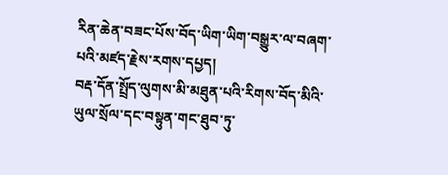རིན་ཆེན་བཟང་པོས་བོད་ཡིག་ཡིག་བསྒྱུར་ལ་བཞག་པའི་མཛད་རྗེས་རགས་དཔྱད།
བརྡ་དོན་སྤྲོད་ལུགས་མི་མཐུན་པའི་རིགས་བོད་མིའི་ཡུལ་སྲོལ་དང་བསྟུན་གང་ཐུབ་ཏུ་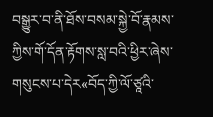བསྒྱུར་བ་ནི་ཐོས་བསམ་སྐྱེ་བོ་རྣམས་ཀྱིས་གོ་དོན་རྟོགས་སླ་བའི་ཕྱིར་ཞེས་གསུངས་པ་དེར«བོད་ཀྱི་ལོ་ཙཱའི་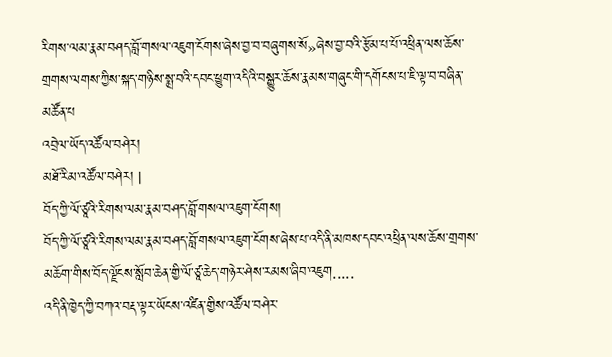རིགས་ལམ་རྣམ་བཤད་བློ་གསལ་འཇུག་ངོགས་ཞེས་བྱ་བ་བཞུགས་སོ»ཞེས་བྱ་བའི་རྩོམ་པ་པོ་འཕྲིན་ལས་ཆོས་གྲགས་ལགས་ཀྱིས་སྐད་གཉིས་སྨྲ་བའི་དབང་ཕྱུག་འདིའི་བསྒྱུར་ཆོས་རྣམས་གཞུང་གི་དགོངས་པ་ཇི་ལྟ་བ་བཞིན་མཚོན་པ
འབྲེལ་ཡོད་འཚོལ་བཤེར།
མཐོ་རིམ་འཚོལ་བཤེར། |
བོད་ཀྱི་ལོ་ཙཱའི་རིགས་ལམ་རྣམ་བཤད་བློ་གསལ་འཇུག་ངོགས།
བོད་ཀྱི་ལོ་ཙཱའི་རིགས་ལམ་རྣམ་བཤད་བློ་གསལ་འཇུག་ངོགས་ཞེས་པ་འདི་ནི་མཁས་དབང་འཕྲིན་ལས་ཆོས་གྲགས་མཆོག་གིས་བོད་ལྗོངས་སློབ་ཆེན་གྱི་ལོ་ཙཱ་ཆེད་གཉེར་ཤེས་རམས་ཞིབ་འཇུག.....
འདི་ནི་ཁྱེད་ཀྱི་བཀའ་བརྡ་ལྟར་ཡོངས་འཛིན་གྱིས་འཚོལ་བཤེར་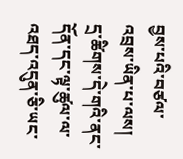བྱས་པའི་བཙལ་འབྲས་ཡིན་པ་ལས། དྲ་ཚིགས་དེ་གའི་ནང་དོན་དང་ལྟ་ཚུལ་ལ་འཐད་འདུན་ཅི་ཡང་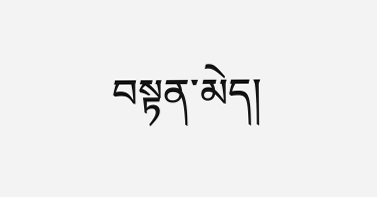བསྟན་མེད།